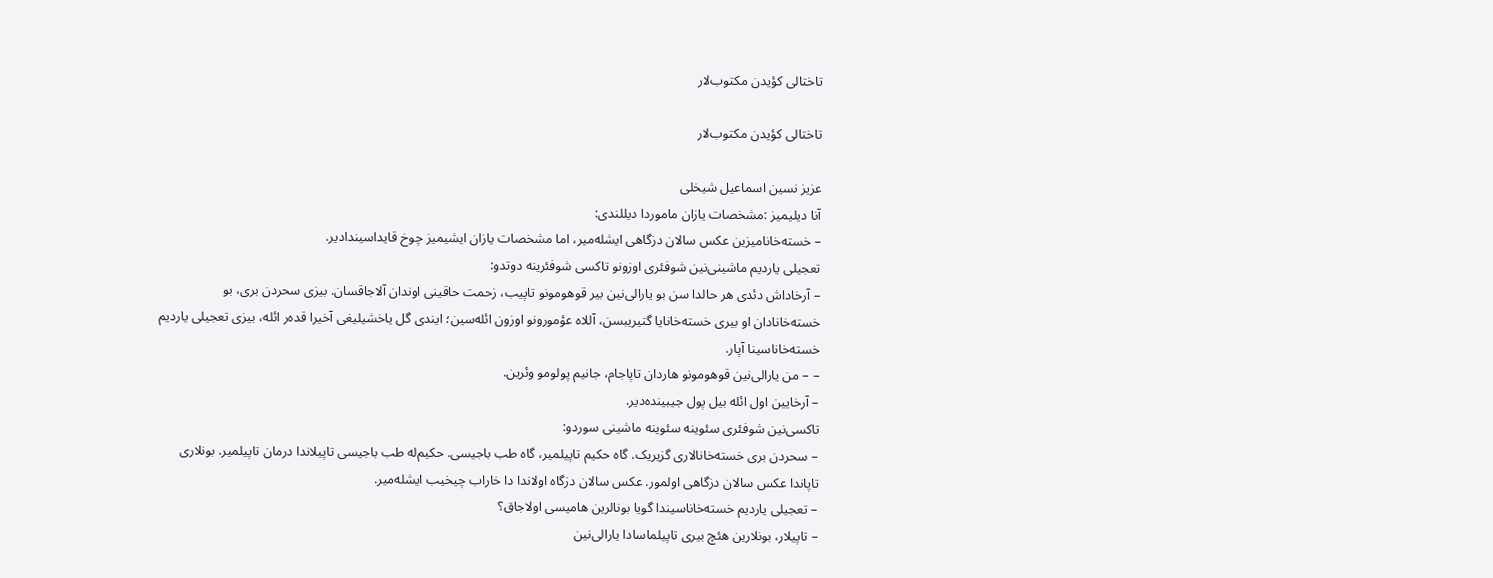تاختالی کؤیدن‌ مکتوب‌لار

تاختالی کؤیدن‌ مکتوب‌لار

عزیز نسین اسماعیل شیخلی
آنا دیلیمیز :مشخصات یازان ماموردا دیللندی:
– خسته‌خانامیزین عکس سالان دزگاهی ایشله‌میر، اما مشخصات یازان ایشیمیز چوخ قایداسیندادیر.
تعجیلی یاردیم ماشینی‌نین شوفئری اوزونو تاکسی شوفئرینه دوتدو:
– آرخاداش دئدی هر حالدا سن بو یارالی‌نین بیر قوهومونو تاپیب، زحمت حاقینی اوندان آلاجاقسان. بیزی سحردن بری، بو خسته‌خانادان او بیری خسته‌خانایا گتیریبسن، آللاه عؤمورونو اوزون ائله‌سین؛ ایندی گل یاخشیلیغی آخیرا قده‌‌ر ائله، بیزی تعجیلی یاردیم خسته‌خاناسینا آپار.
– – من یارالی‌نین قوهومونو هاردان تاپاجام، جانیم پولومو وئرین.
– آرخایین اول ائله بیل پول جیبینده‌دیر.
تاکسی‌نین شوفئری سئوینه سئوینه ماشینی سوردو:
– سحردن بری خسته‌خانالاری گزیریک. گاه حکیم تاپیلمیر، گاه طب باجیسی. حکیم‌له طب باجیسی تاپیلاندا درمان تاپیلمیر. بونلاری تاپاندا عکس سالان دزگاهی اولمور. عکس سالان دزگاه اولاندا دا خاراب چیخیب ایشله‌میر.
– تعجیلی یاردیم خسته‌خاناسیندا گویا بونالرین هامیسی اولاجاق؟
– تاپیلار، بونلارین هئچ بیری تاپیلماسادا یارالی‌نین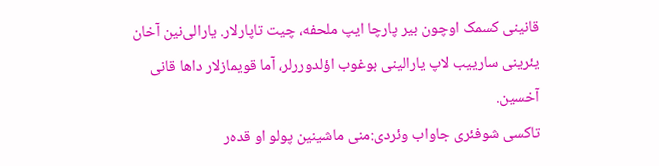قانینی کسمک اوچون بیر پارچا ایپ ملحفه، چیت تاپارلار. یارالی‌نین آخان یئرینی سارییب لاپ یارالینی بوغوب اؤلدوررلر، آما قویمازلار داها قانی آخسین.
تاکسی شوفئری جاواب وئردی:منی ماشینین پولو او قده‌‌ر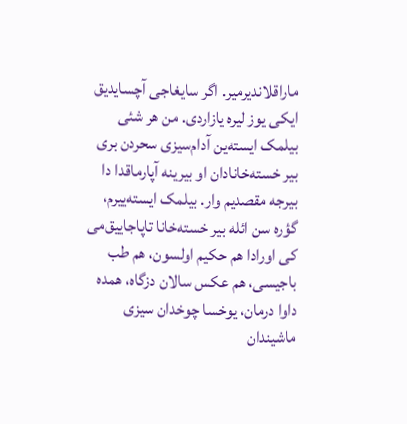ماراقلاندیرمیر. اگر سایغاجی آچسایدیق ایکی یوز لیره یازاردی. من هر شئی بیلمک ایسته‌ین آدام‌سیزی سحردن بری بیر خسته‌خانادان او بیرینه آپارماقدا دا بیرجه مقصدیم وار. بیلمک ایسته‌ییرم، گؤره سن ائله بیر خسته‌خانا تاپاجاییق‌می کی اورادا هم حکیم اولسون، هم طب باجیسی، هم عکس سالان دزگاه، همده داوا درمان، یوخسا چوخدان ‌سیزی ماشیندان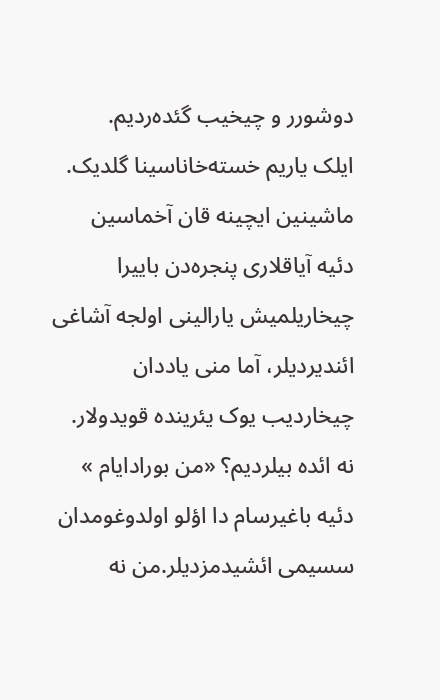دوشور‌ر و چیخیب گئده‌ردیم.
ایلک یاریم خسته‌خاناسینا گلدیک. ماشینین ایچینه قان آخماسین دئیه آیاقلاری پنجره‌دن باییرا چیخاریلمیش یارالینی اولجه آشاغی ائندیردیلر، آما منی یاددان چیخاردیب یوک یئرینده قویدولار. نه ائده بیلردیم؟ «من بورادایام » دئیه باغیرسام دا اؤلو اولدوغومدان سسیمی ائشیدمزدیلر.من نه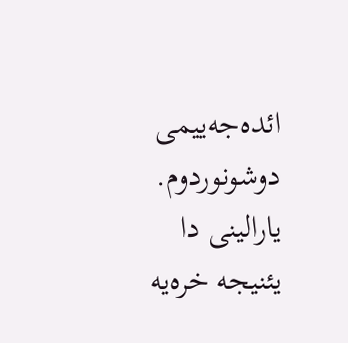ائده‌جه‌ییمی دوشونوردوم. یارالینی دا یئنیجه خره‌یه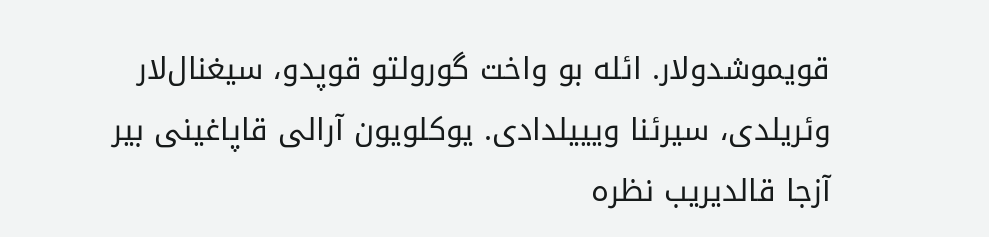قویموشدولار. ائله بو واخت گورولتو قوپدو، ‌سیغنال‌لار وئریلدی، ‌سیرئنا ویییلدادی. یوکلویون آرالی قاپاغینی بیر آزجا قالدیریب نظره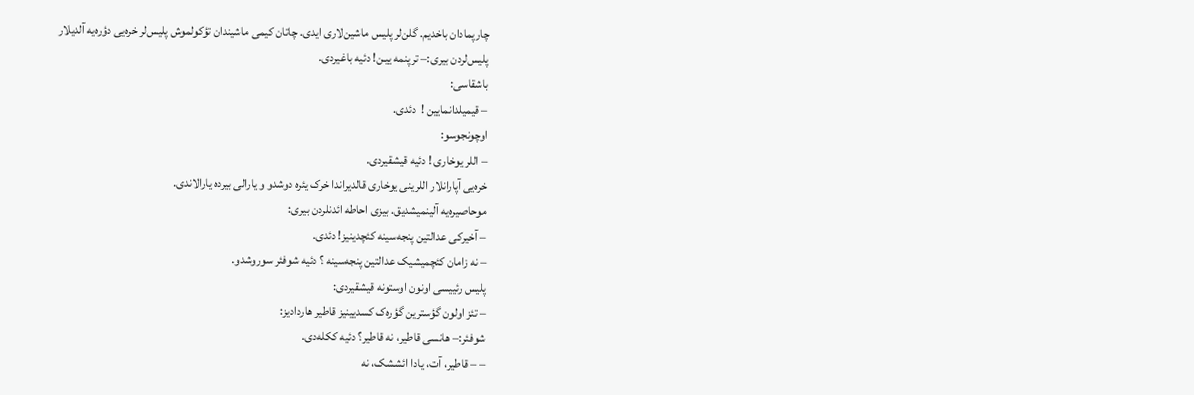چارپمادان باخدیم. گلن‌لر پلیس ماشین‌لاری ایدی. چاتان کیمی ماشیندان تؤکولموش پلیس‌لر خره‌یی دؤره‌یه آلدیلار
پلیس‌لردن بیری:– ترپنمه ییـن! دئیه باغیردی.
باشقاسی:
– قیمیلدانمایین !  دئدی.
اوچونجوسو:
– اللر یوخاری ! دئیه قیشقیردی.
خره‌یی آپارانلار اللرینی یوخاری قالدیراندا خرک یئره دوشدو و یارالی بیرده یارالاندی.
موحاصیره‌یه آلینمیشدیق. بیزی احاطه ائدنلردن بیری:
– آخیرکی عدالتین پنجه‌سینه کئچدینیز! دئدی.
– نه زامان کئچمیشیک عدالتین پنجه‌سینه ؟ دئیه شوفئر سوروشدو.
پلیس ‌رئییسی اونون اوستونه قیشقیردی:
– تئز اولون گؤسترین گؤره‌ک کسدیینیز قاطیر هاردادیز:
شوفئر:– هانسی قاطیر، نه قاطیر؟ دئیه ککله‌دی.
– – قاطیر، آت، یادا ائششک، نه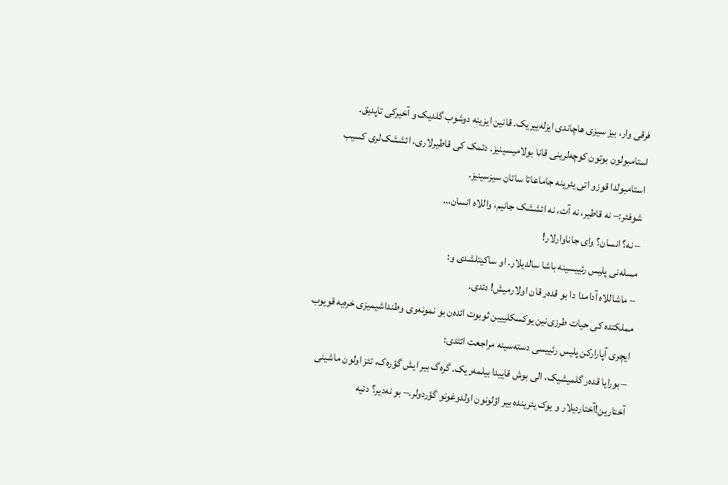فرقی وار، بیز ‌سیزی هاچاندی ایزله‌ییریک. قانین ایزینه دوشوب گلدیک و آخیرکی تاپدیق. استامبولون بوتون کوچه‌لرینی قانا بولامیسینیز. دئمک کی قاطیرلاری، ائششک‌لری کسیب استامبولدا قوزو اتی یئرینه جاماعاتا ساتان ‌سیز‌سینیز.
شوفئر:– نه قاطیر، نه آت، نه ائششک جانیم، واللاه انسان…
– نه؟ انسان؟ وای جاناوارلار!
مسله‌نی پلیس ‌رئییسینه باشا سالدیلار. او ساکیتلشدی و:
– ماشاللاه آدامدا دا بو قده‌ر قان اولارمیش! دئدی.
مملکتده کی حیات طرزی‌نین یوکسکلییین ثوبوت ائده‌ن بو نمونه‌وی وطنداشیمیزی خره‌یه قویوب ایچری آپارارکن پلیس ‌رئییسی دسته‌سینه مراجعت ائتدی:
– بورایا قده‌ر گلمیشیک، الی بوش قاییدا بیلمه‌ریک. گره‌گ بیر ایش گؤره‌ک، تئز اولون ماشینی آختارین!آختاردیلار و یوک یئرینده بیر اؤلونون اولدوغونو گؤردولر.– بو نه‌دیر؟ دئیه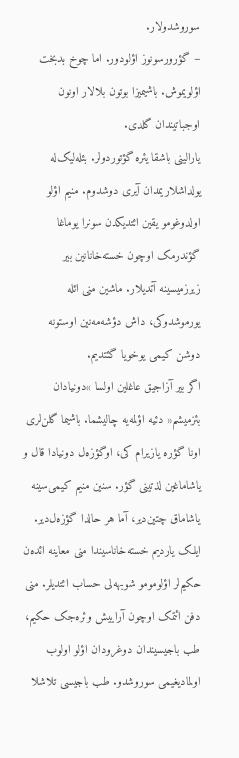سوروشدولار.
– گؤرورسونوز اؤلودور. اما چوخ بدبخت اؤلویموش. باشیمیزا بوتون بلالار اونون اوجباتیندان گلدی.
یارالینی باشقا یئره گؤتوردولر. بئله‌لیک‌له یولداشلاریمدان آیری دوشدوم. منیم اؤلو اولدوغومو یقین ائتدیکدن سونرا یوماغا گؤندرمک اوچون خسته‌خانانین بیر زیرزمیسینه آتدیلار. ماشین منی ائله یورموشدوکی، داش دؤشه‌مه‌نین اوستونه دوشن کیمی یوخویا گئتدیم.
اگر بیر آزاجیق عاغلین اولسا »دونیادان بئزمیشم« دئیه اؤلمه‌یه چالیشما. باشیما گلن‌لری اونا گؤره یازیرام کی، اوگؤزه‌ل دونیادا قال و یاشاماغین لذتینی گؤر. سنین منیم کیمی‌سینه یاشاماق چتین‌دیر، آما هر حالدا گؤزه‌ل‌دیر.
ایلک یاردیم خسته‌خاناسیندا منی معاینه ائده‌ن حکیم‌لر اؤلومومو شوبهه‌لی حساب ائتدیلر. منی دفن ائتمک اوچون آراییش وئره‌جک حکیم، طب باجیسیندان دوغرودان اؤلو اولوب اولمادیغیمی سوروشدو. طب باجیسی تلاشلا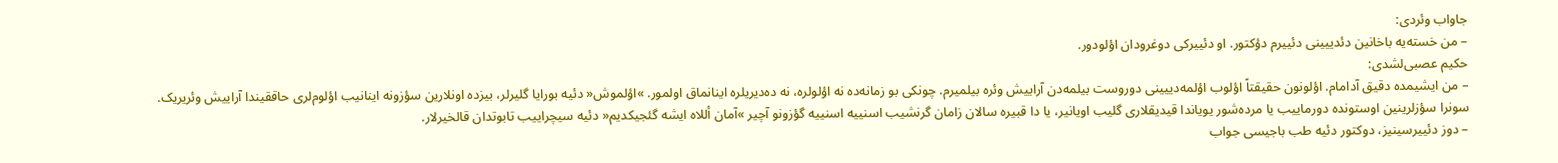جاواب وئردی:
– من خسته‌یه باخانین دئدییینی دئییرم دؤکتور. او دئییرکی دوغرودان اؤلودور.
حکیم عصبی‌لشدی:
– من ایشیمده دقیق آدامام. اؤلونون حقیقتاً اؤلوب اؤلمه‌دییینی دوروست بیلمه‌دن آراییش وئره بیلمیرم. چونکی بو زمانه‌ده نه اؤلولره، نه ده‌دیریلره اینانماق اولمور. »اؤلموش« دئیه بورایا گلیرلر، بیزده اونلارین سؤزونه اینانیب اؤلوم‌لری حاققیندا آراییش وئریریک. سونرا سؤزلرینین اوستونده دورماییب یا مرده‌شور یویاندا قیدیقلاری گلیب اویانیر، یا دا قبیره سالان زامان گرنشیب اسنییه اسنییه گؤزونو آچیر »آمان أللاه ایشه گئجیکدیم« دئیه سیچراییب تابوتدان قالخیرلار.
– دوز دئییرسینیز، دوکتور دئیه طب باجیسی جواب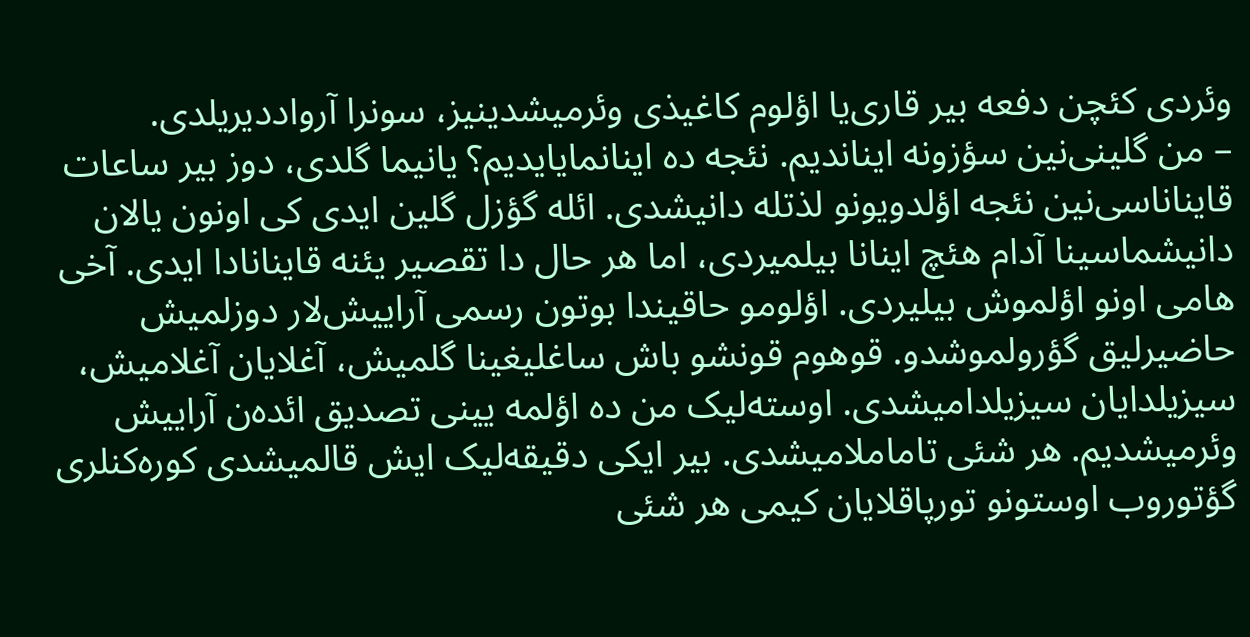وئردی کئچن دفعه بیر قاری‌یا اؤلوم کاغیذی وئرمیشدینیز، سونرا آرواد‌دیریلدی.
– من گلینی‌نین سؤزونه ایناندیم. نئجه ده اینانمایایدیم؟ یانیما گلدی، دوز بیر ساعات قایناناسی‌نین نئجه اؤلدویونو لذتله دانیشدی. ائله گؤزل گلین ایدی کی اونون یالان دانیشماسینا آدام هئچ اینانا بیلمیردی، اما هر حال دا تقصیر یئنه قاینانادا ایدی. آخی هامی اونو اؤلموش بیلیردی. اؤلومو حاقیندا بوتون رسمی آراییش‌لار دوزلمیش حاضیرلیق گؤرولموشدو. قوهوم قونشو باش ساغلیغینا گلمیش، آغلایان آغلامیش، سیزیلدایان سیزیلدامیشدی. اوسته‌لیک من ده اؤلمه یینی تصدیق ائده‌ن آراییش وئرمیشدیم. هر شئی تاماملامیشدی. بیر ایکی دقیقه‌لیک ایش قالمیشدی کوره‌کنلری گؤتوروب اوستونو تورپاقلایان کیمی هر شئی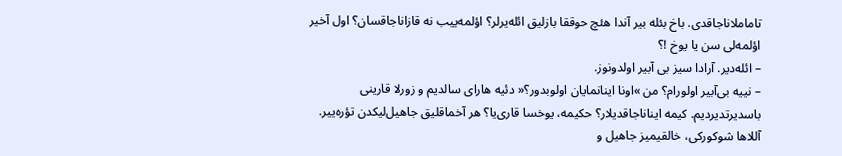تاماملاناجاقدی. باخ بئله بیر آندا هئچ حوققا بازلیق ائله‌یرلر؟ اؤلمه‌ییب نه قازاناجاقسان؟ اول آخیر اؤلمه‌لی سن یا یوخ !؟
– ائله‌دیر. آرادا سیز بی آبیر اولدونوز.
– نییه بی‌آبیر اولورام؟ من »اونا اینانمایان اولوبدور؟« دئیه هارای سالدیم و زورلا قارینی باسدیرتدیردیم. کیمه ایناناجاقدیلار؟ حکیمه، یوخسا قاری‌یا؟ هر آخماقلیق جاهیل‌لیکدن تؤره‌ییر. آللاها شوکورکی، خالقیمیز جاهیل و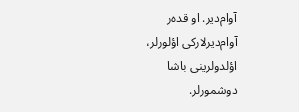آوام‌دیر. او قده‌ر آوام‌دیرلارکی اؤلورلر، اؤلدولرینی باشا دوشمورلر.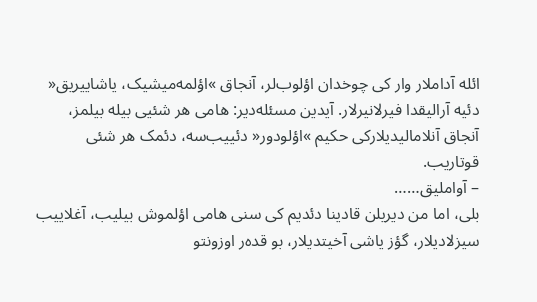ائله آداملار وار کی چوخدان اؤلوب‌لر، آنجاق »اؤلمه‌میشیک، یاشاییریق« دئیه آرالیقدا فیرلانیرلار. آیدین مسئله‌دیر: هامی هر شئیی بیله بیلمز، آنجاق آنلامالیدیلارکی حکیم »اؤلودور« دئییب‌سه، دئمک هر شئی قوتاریب.
– آواملیق……
بلی، اما من ‌دیریلن قادینا دئدیم کی سنی هامی اؤلموش بیلیب، آغلاییب سیزلادیلار، گؤز یاشی آخیتدیلار، بو قده‌ر اوزونتو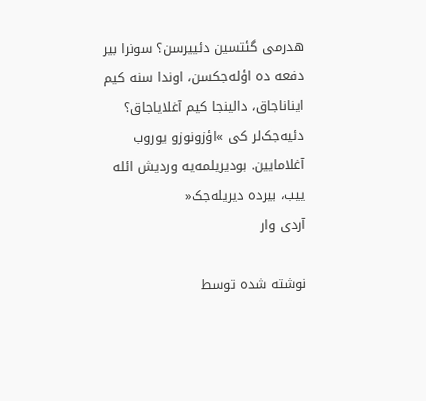هدرمی گئتسین دئییرسن؟ ‌سونرا بیر دفعه ده اؤله‌جکسن، اوندا سنه کیم ایناناجاق، دالینجا کیم آغلایاجاق؟ دئیه‌جک‌لر کی »اؤزونوزو یوروب آغلامایین. بو‌دیریلمه‌یه وردیش ائله ییب، بیرده‌ دیریله‌جک«
آردی وار

نوشته شده توسط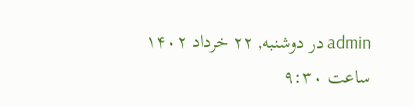admin در دوشنبه, ۲۲ خرداد ۱۴۰۲ ساعت ۹:۳۰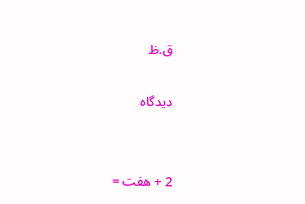ق.ظ

دیدگاه


2 + هفت =